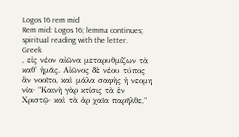Logos 16 rem mid
Rem mid: Logos 16; lemma continues; spiritual reading with the letter.
Greek
, εἰς νέον αἰῶνα μεταρυθμίζων τὰ καθ' ἡμᾶς. Αἰῶνος δὲ νέου τύπος ἂν νοοῖτο, καὶ μάλα σαφὴς ἡ νεομη νία· "Καινὴ γὰρ κτίσις τὰ ἐν Χριστῷ· καὶ τὰ ἀρ χαῖα παρῆλθε,"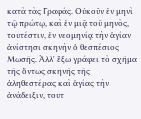κατὰ τὰς Γραφάς. Οὐκοῦν ἐν μηνὶ τῷ πρώτῳ, καὶ ἐν μιᾷ τοῦ μηνὸς, τουτέστιν, ἐν νεομηνίᾳ τὴν ἁγίαν ἀνίστησι σκηνὴν ὁ θεσπέσιος Μωσῆς. Ἀλλ' ἔξω γράφει τὸ σχῆμα τῆς ὄντως σκηνῆς τῆς ἀληθεστέρας καὶ ἁγίας τὴν ἀνάδειξιν, τουτ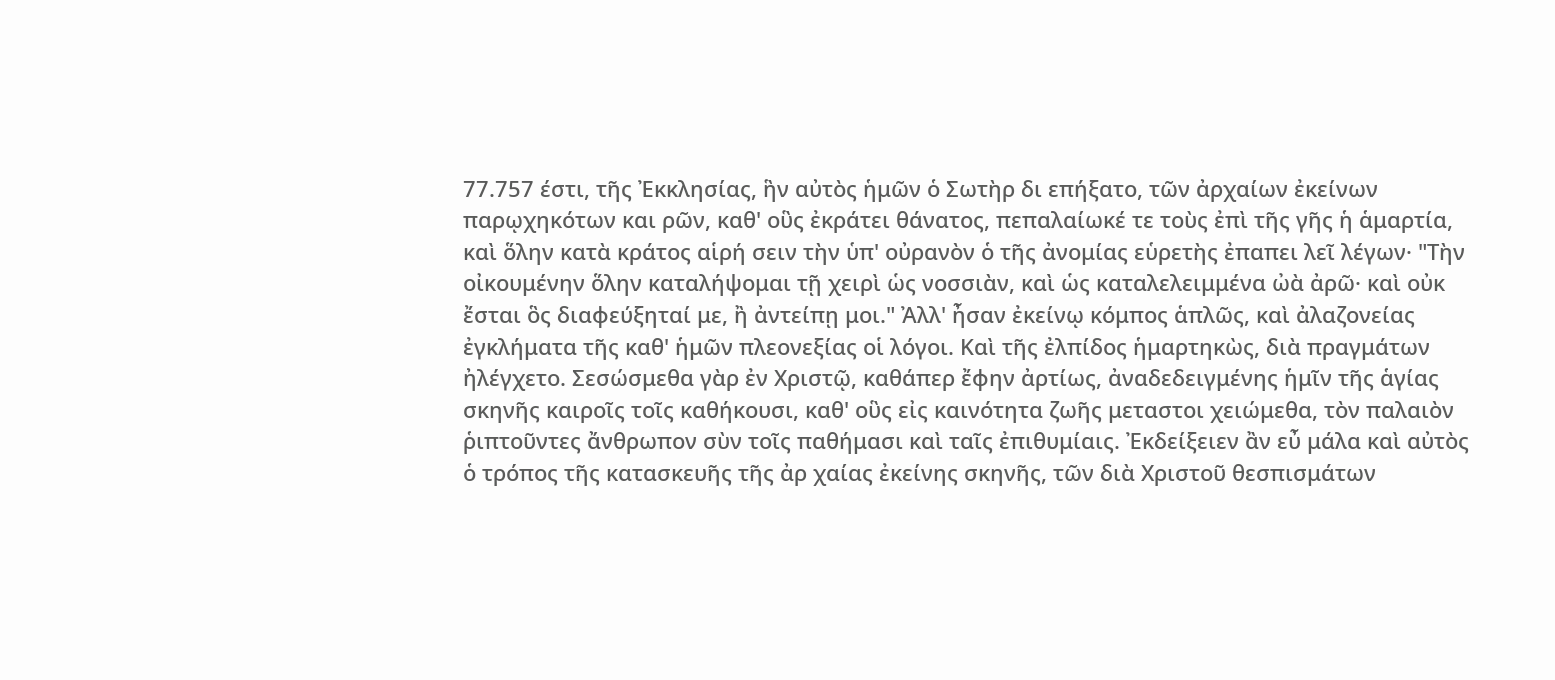77.757 έστι, τῆς Ἐκκλησίας, ἣν αὐτὸς ἡμῶν ὁ Σωτὴρ δι επήξατο, τῶν ἀρχαίων ἐκείνων παρῳχηκότων και ρῶν, καθ' οὓς ἐκράτει θάνατος, πεπαλαίωκέ τε τοὺς ἐπὶ τῆς γῆς ἡ ἁμαρτία, καὶ ὅλην κατὰ κράτος αἱρή σειν τὴν ὑπ' οὐρανὸν ὁ τῆς ἀνομίας εὑρετὴς ἐπαπει λεῖ λέγων· "Τὴν οἰκουμένην ὅλην καταλήψομαι τῇ χειρὶ ὡς νοσσιὰν, καὶ ὡς καταλελειμμένα ὠὰ ἀρῶ· καὶ οὐκ ἔσται ὃς διαφεύξηταί με, ἢ ἀντείπῃ μοι." Ἀλλ' ἦσαν ἐκείνῳ κόμπος ἁπλῶς, καὶ ἀλαζονείας ἐγκλήματα τῆς καθ' ἡμῶν πλεονεξίας οἱ λόγοι. Καὶ τῆς ἐλπίδος ἡμαρτηκὼς, διὰ πραγμάτων ἠλέγχετο. Σεσώσμεθα γὰρ ἐν Χριστῷ, καθάπερ ἔφην ἀρτίως, ἀναδεδειγμένης ἡμῖν τῆς ἁγίας σκηνῆς καιροῖς τοῖς καθήκουσι, καθ' οὓς εἰς καινότητα ζωῆς μεταστοι χειώμεθα, τὸν παλαιὸν ῥιπτοῦντες ἄνθρωπον σὺν τοῖς παθήμασι καὶ ταῖς ἐπιθυμίαις. Ἐκδείξειεν ἂν εὖ μάλα καὶ αὐτὸς ὁ τρόπος τῆς κατασκευῆς τῆς ἀρ χαίας ἐκείνης σκηνῆς, τῶν διὰ Χριστοῦ θεσπισμάτων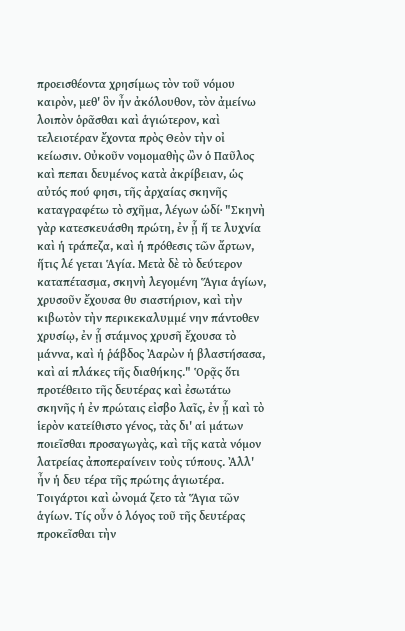προεισθέοντα χρησίμως τὸν τοῦ νόμου καιρὸν, μεθ' ὃν ἦν ἀκόλουθον, τὸν ἀμείνω λοιπὸν ὁρᾶσθαι καὶ ἁγιώτερον, καὶ τελειοτέραν ἔχοντα πρὸς Θεὸν τὴν οἰ κείωσιν. Οὐκοῦν νομομαθὴς ὢν ὁ Παῦλος καὶ πεπαι δευμένος κατὰ ἀκρίβειαν, ὡς αὐτός πού φησι, τῆς ἀρχαίας σκηνῆς καταγραφέτω τὸ σχῆμα, λέγων ὡδί· "Σκηνὴ γὰρ κατεσκευάσθη πρώτη, ἐν ᾗ ἥ τε λυχνία καὶ ἡ τράπεζα, καὶ ἡ πρόθεσις τῶν ἄρτων, ἥτις λέ γεται Ἁγία. Μετὰ δὲ τὸ δεύτερον καταπέτασμα, σκηνὴ λεγομένη Ἅγια ἁγίων, χρυσοῦν ἔχουσα θυ σιαστήριον, καὶ τὴν κιβωτὸν τὴν περικεκαλυμμέ νην πάντοθεν χρυσίῳ, ἐν ᾗ στάμνος χρυσῆ ἔχουσα τὸ μάννα, καὶ ἡ ῥάβδος Ἀαρὼν ἡ βλαστήσασα, καὶ αἱ πλάκες τῆς διαθήκης." Ὁρᾷς ὅτι προτέθειτο τῆς δευτέρας καὶ ἐσωτάτω σκηνῆς ἡ ἐν πρώταις εἰσβο λαῖς, ἐν ᾗ καὶ τὸ ἱερὸν κατείθιστο γένος, τὰς δι' αἱ μάτων ποιεῖσθαι προσαγωγὰς, καὶ τῆς κατὰ νόμον λατρείας ἀποπεραίνειν τοὺς τύπους. Ἀλλ' ἦν ἡ δευ τέρα τῆς πρώτης ἁγιωτέρα. Τοιγάρτοι καὶ ὠνομά ζετο τὰ Ἅγια τῶν ἁγίων. Τίς οὖν ὁ λόγος τοῦ τῆς δευτέρας προκεῖσθαι τὴν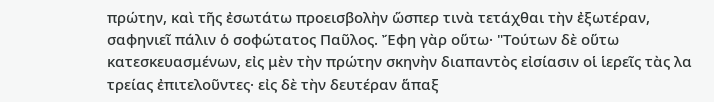πρώτην, καὶ τῆς ἐσωτάτω προεισβολὴν ὥσπερ τινὰ τετάχθαι τὴν ἐξωτέραν, σαφηνιεῖ πάλιν ὁ σοφώτατος Παῦλος. Ἔφη γὰρ οὕτω· "Τούτων δὲ οὕτω κατεσκευασμένων, εἰς μὲν τὴν πρώτην σκηνὴν διαπαντὸς εἰσίασιν οἱ ἱερεῖς τὰς λα τρείας ἐπιτελοῦντες· εἰς δὲ τὴν δευτέραν ἅπαξ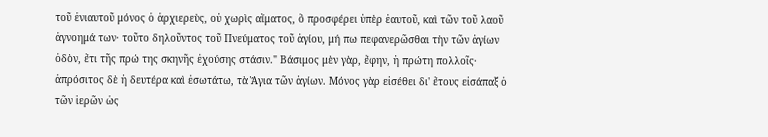τοῦ ἐνιαυτοῦ μόνος ὁ ἀρχιερεὺς, οὐ χωρὶς αἵματος, ὃ προσφέρει ὑπὲρ ἑαυτοῦ, καὶ τῶν τοῦ λαοῦ ἀγνοημά των· τοῦτο δηλοῦντος τοῦ Πνεύματος τοῦ ἁγίου, μή πω πεφανερῶσθαι τὴν τῶν ἁγίων ὁδὸν, ἔτι τῆς πρώ της σκηνῆς ἐχούσης στάσιν." Βάσιμος μὲν γὰρ, ἔφην, ἡ πρώτη πολλοῖς· ἀπρόσιτος δὲ ἡ δευτέρα καὶ ἐσωτάτω, τὰ Ἅγια τῶν ἁγίων. Μόνος γὰρ εἰσέθει δι' ἔτους εἰσάπαξ ὁ τῶν ἱερῶν ὡς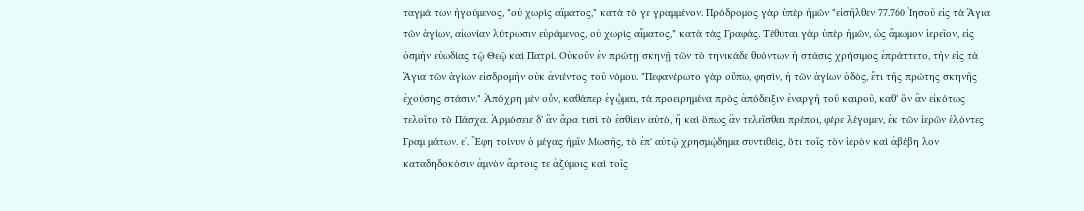ταγμά των ἡγούμενος, "οὐ χωρὶς αἵματος," κατὰ τὸ γε γραμμένον. Πρόδρομος γὰρ ὑπὲρ ἡμῶν "εἰσῆλθεν 77.760 Ἰησοῦ εἰς τὰ Ἅγια τῶν ἁγίων, αἰωνίαν λύτρωσιν εὑράμενος, οὐ χωρὶς αἴματος," κατὰ τὰς Γραφάς. Τέθυται γὰρ ὑπὲρ ἡμῶν, ὡς ἄμωμον ἱερεῖον, εἰς ὀσμὴν εὐωδίας τῷ Θεῷ καὶ Πατρί. Οὐκοῦν ἐν πρώτῃ σκηνῇ τῶν τὸ τηνικάδε θυόντων ἡ στάσις χρήσιμος ἐπράττετο, τὴν εἰς τὰ Ἅγια τῶν ἁγίων εἰσδρομὴν οὐκ ἀνιέντος τοῦ νόμου. "Πεφανέρωτο γὰρ οὔπω, φησὶν, ἡ τῶν ἁγίων ὁδὸς, ἔτι τῆς πρώτης σκηνῆς ἐχούσης στάσιν." Ἀπόχρη μὲν οὖν, καθάπερ ἐγᾦμαι, τὰ προειρημένα πρὸς ἀπόδειξιν ἐναργῆ τοῦ καιροῦ, καθ' ὃν ἂν εἰκότως τελοῖτο τὸ Πάσχα. Ἁρμόσειε δ' ἂν ἄρα τισὶ τὸ ἐσθίειν αὐτὸ, ἢ καὶ ὅπως ἂν τελεῖσθαι πρέποι, φέρε λέγομεν, ἐκ τῶν ἱερῶν ἑλόντες Γραμ μάτων. εʹ. Ἔφη τοίνυν ὁ μέγας ἡμῖν Μωσῆς, τὸ ἐπ' αὐτῷ χρησμῴδημα συντιθεὶς, ὅτι τοῖς τὸν ἱερὸν καὶ ἀβέβη λον καταδηδοκόσιν ἀμνὸν ἄρτοις τε ἀζύμοις καὶ τοῖς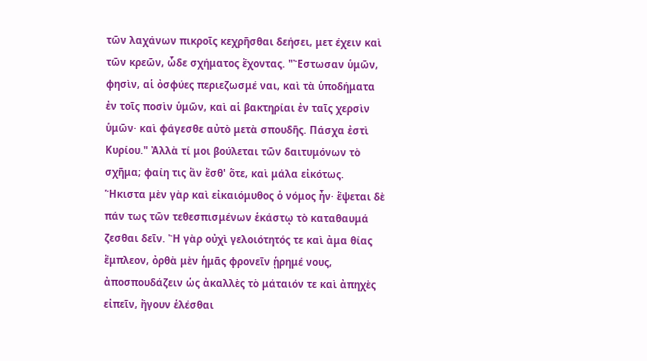τῶν λαχάνων πικροῖς κεχρῆσθαι δεήσει, μετ έχειν καὶ τῶν κρεῶν, ὧδε σχήματος ἔχοντας. "Ἔστωσαν ὑμῶν, φησὶν, αἱ ὀσφύες περιεζωσμέ ναι, καὶ τὰ ὑποδήματα ἐν τοῖς ποσὶν ὑμῶν, καὶ αἱ βακτηρίαι ἐν ταῖς χερσὶν ὑμῶν· καὶ φάγεσθε αὐτὸ μετὰ σπουδῆς. Πάσχα ἐστὶ Κυρίου." Ἀλλὰ τί μοι βούλεται τῶν δαιτυμόνων τὸ σχῆμα; φαίη τις ἂν ἔσθ' ὅτε, καὶ μάλα εἰκότως. Ἥκιστα μὲν γὰρ καὶ εἰκαιόμυθος ὁ νόμος ἦν· ἕψεται δὲ πάν τως τῶν τεθεσπισμένων ἑκάστῳ τὸ καταθαυμά ζεσθαι δεῖν. Ἢ γὰρ οὐχὶ γελοιότητός τε καὶ ἀμα θίας ἔμπλεον, ὀρθὰ μὲν ἡμᾶς φρονεῖν ᾑρημέ νους, ἀποσπουδάζειν ὡς ἀκαλλὲς τὸ μάταιόν τε καὶ ἀπηχὲς εἰπεῖν, ἤγουν ἑλέσθαι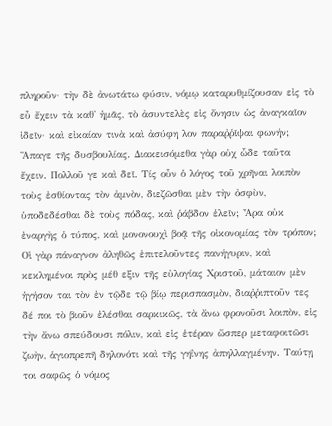πληροῦν· τὴν δὲ ἀνωτάτω φύσιν, νόμῳ καταρυθμίζουσαν εἰς τὸ εὖ ἔχειν τὰ καθ' ἡμᾶς, τὸ ἀσυντελὲς εἰς ὄνησιν ὡς ἀναγκαῖον ἰδεῖν· καὶ εἰκαίαν τινὰ καὶ ἀσύφη λον παραῤῥῖψαι φωνήν; Ἄπαγε τῆς δυσβουλίας. ∆ιακεισόμεθα γὰρ οὐχ ὧδε ταῦτα ἔχειν. Πολλοῦ γε καὶ δεῖ. Τίς οὖν ὁ λόγος τοῦ χρῆναι λοιπὸν τοὺς ἐσθίοντας τὸν ἀμνὸν, διεζῶσθαι μὲν τὴν ὀσφὺν, ὑποδεδέσθαι δὲ τοὺς πόδας, καὶ ῥάβδον ἑλεῖν; Ἆρα οὐκ ἐναργὴς ὁ τύπος, καὶ μονονουχὶ βοᾷ τῆς οἰκονομίας τὸν τρόπον; Οἱ γὰρ πάναγνον ἀληθῶς ἐπιτελοῦντες πανήγυριν, καὶ κεκλημένοι πρὸς μέθ εξιν τῆς εὐλογίας Χριστοῦ, μάταιον μὲν ἡγήσον ται τὸν ἐν τῷδε τῷ βίῳ περισπασμὸν, διαῤῥιπτοῦν τες δέ ποι τὸ βιοῦν ἑλέσθαι σαρκικῶς, τὰ ἄνω φρονοῦσι λοιπὸν, εἰς τὴν ἄνω σπεύδουσι πόλιν, καὶ εἰς ἑτέραν ὥσπερ μεταφοιτῶσι ζωὴν, ἁγιοπρεπῆ δηλονότι καὶ τῆς γηΐνης ἀπηλλαγμένην. Ταύτῃ τοι σαφῶς ὁ νόμος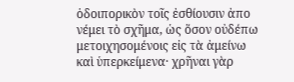ὁδοιπορικὸν τοῖς ἐσθίουσιν ἀπο νέμει τὸ σχῆμα, ὡς ὅσον οὐδέπω μετοιχησομένοις εἰς τὰ ἀμείνω καὶ ὑπερκείμενα· χρῆναι γὰρ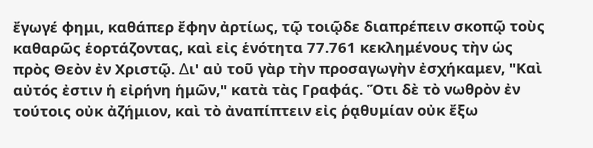ἔγωγέ φημι, καθάπερ ἔφην ἀρτίως, τῷ τοιῷδε διαπρέπειν σκοπῷ τοὺς καθαρῶς ἑορτάζοντας, καὶ εἰς ἑνότητα 77.761 κεκλημένους τὴν ὡς πρὸς Θεὸν ἐν Χριστῷ. ∆ι' αὐ τοῦ γὰρ τὴν προσαγωγὴν ἐσχήκαμεν, "Καὶ αὐτός ἐστιν ἡ εἰρήνη ἡμῶν," κατὰ τὰς Γραφάς. Ὅτι δὲ τὸ νωθρὸν ἐν τούτοις οὐκ ἀζήμιον, καὶ τὸ ἀναπίπτειν εἰς ῥᾳθυμίαν οὐκ ἔξω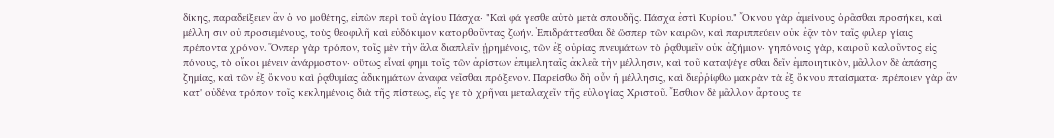δίκης, παραδείξειεν ἂν ὁ νο μοθέτης, εἰπὼν περὶ τοῦ ἁγίου Πάσχα· "Καὶ φά γεσθε αὐτὸ μετὰ σπουδῆς. Πάσχα ἐστὶ Κυρίου." Ὄκνου γὰρ ἀμείνους ὁρᾶσθαι προσήκει, καὶ μέλλη σιν οὐ προσιεμένους, τοὺς θεοφιλῆ καὶ εὐδόκιμον κατορθοῦντας ζωήν. Ἐπιδράττεσθαι δὲ ὥσπερ τῶν καιρῶν, καὶ παριππεύειν οὐκ ἐᾷν τὸν ταῖς φιλερ γίαις πρέποντα χρόνον. Ὅνπερ γὰρ τρόπον, τοῖς μὲν τὴν ἅλα διαπλεῖν ᾑρημένοις, τῶν ἐξ οὐρίας πνευμάτων τὸ ῥᾳθυμεῖν οὐκ ἀζήμιον· γηπόνοις γὰρ, καιροῦ καλοῦντος εἰς πόνους, τὸ οἴκοι μένειν ἀνάρμοστον· οὕτως εἶναί φημι τοῖς τῶν ἀρίστων ἐπιμεληταῖς ἀκλεᾶ τὴν μέλλησιν, καὶ τοῦ καταψέγε σθαι δεῖν ἐμποιητικὸν, μᾶλλον δὲ ἁπάσης ζημίας, καὶ τῶν ἐξ ὄκνου καὶ ῥᾳθυμίας ἀδικημάτων ἀναφα νεῖσθαι πρόξενον. Παρείσθω δὴ οὖν ἡ μέλλησις, καὶ διεῤῥίφθω μακρὰν τὰ ἐξ ὄκνου πταίσματα· πρέποιεν γὰρ ἂν κατ' οὐδένα τρόπον τοῖς κεκλημένοις διὰ τῆς πίστεως, εἴς γε τὸ χρῆναι μεταλαχεῖν τῆς εὐλογίας Χριστοῦ. Ἔσθιον δὲ μᾶλλον ἄρτους τε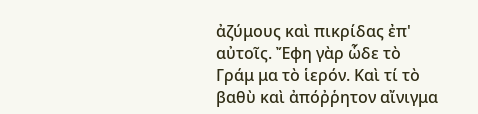ἀζύμους καὶ πικρίδας ἐπ' αὐτοῖς. Ἔφη γὰρ ὧδε τὸ Γράμ μα τὸ ἱερόν. Καὶ τί τὸ βαθὺ καὶ ἀπόῤῥητον αἴνιγμα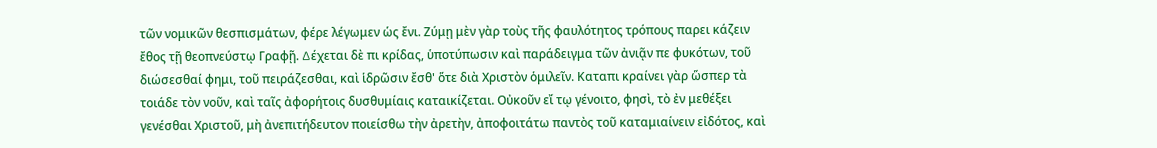τῶν νομικῶν θεσπισμάτων, φέρε λέγωμεν ὡς ἔνι. Ζύμῃ μὲν γὰρ τοὺς τῆς φαυλότητος τρόπους παρει κάζειν ἔθος τῇ θεοπνεύστῳ Γραφῇ. ∆έχεται δὲ πι κρίδας, ὑποτύπωσιν καὶ παράδειγμα τῶν ἀνιᾷν πε φυκότων, τοῦ διώσεσθαί φημι, τοῦ πειράζεσθαι, καὶ ἱδρῶσιν ἔσθ' ὅτε διὰ Χριστὸν ὁμιλεῖν. Καταπι κραίνει γὰρ ὥσπερ τὰ τοιάδε τὸν νοῦν, καὶ ταῖς ἀφορήτοις δυσθυμίαις καταικίζεται. Οὐκοῦν εἴ τῳ γένοιτο, φησὶ, τὸ ἐν μεθέξει γενέσθαι Χριστοῦ, μὴ ἀνεπιτήδευτον ποιείσθω τὴν ἀρετὴν, ἀποφοιτάτω παντὸς τοῦ καταμιαίνειν εἰδότος, καὶ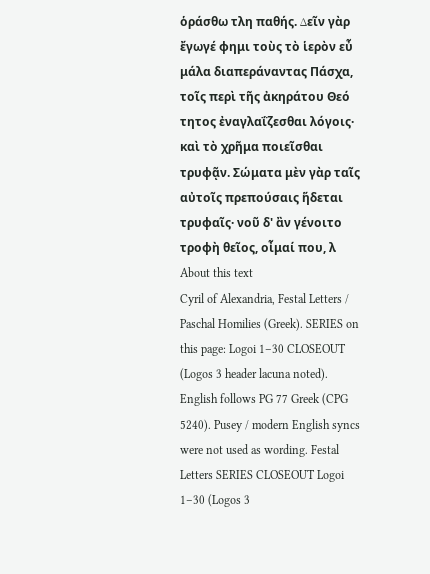ὁράσθω τλη παθής. ∆εῖν γὰρ ἔγωγέ φημι τοὺς τὸ ἱερὸν εὖ μάλα διαπεράναντας Πάσχα, τοῖς περὶ τῆς ἀκηράτου Θεό τητος ἐναγλαΐζεσθαι λόγοις· καὶ τὸ χρῆμα ποιεῖσθαι τρυφᾷν. Σώματα μὲν γὰρ ταῖς αὐτοῖς πρεπούσαις ἥδεται τρυφαῖς· νοῦ δ' ἂν γένοιτο τροφὴ θεῖος, οἶμαί που, λ
About this text
Cyril of Alexandria, Festal Letters / Paschal Homilies (Greek). SERIES on this page: Logoi 1–30 CLOSEOUT (Logos 3 header lacuna noted).
English follows PG 77 Greek (CPG 5240). Pusey / modern English syncs were not used as wording. Festal Letters SERIES CLOSEOUT Logoi 1–30 (Logos 3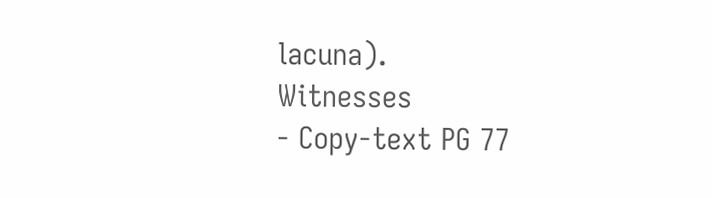lacuna).
Witnesses
- Copy-text PG 77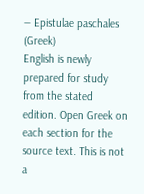— Epistulae paschales (Greek)
English is newly prepared for study from the stated edition. Open Greek on each section for the source text. This is not a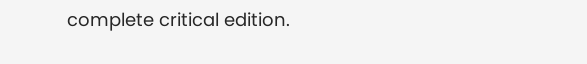complete critical edition.